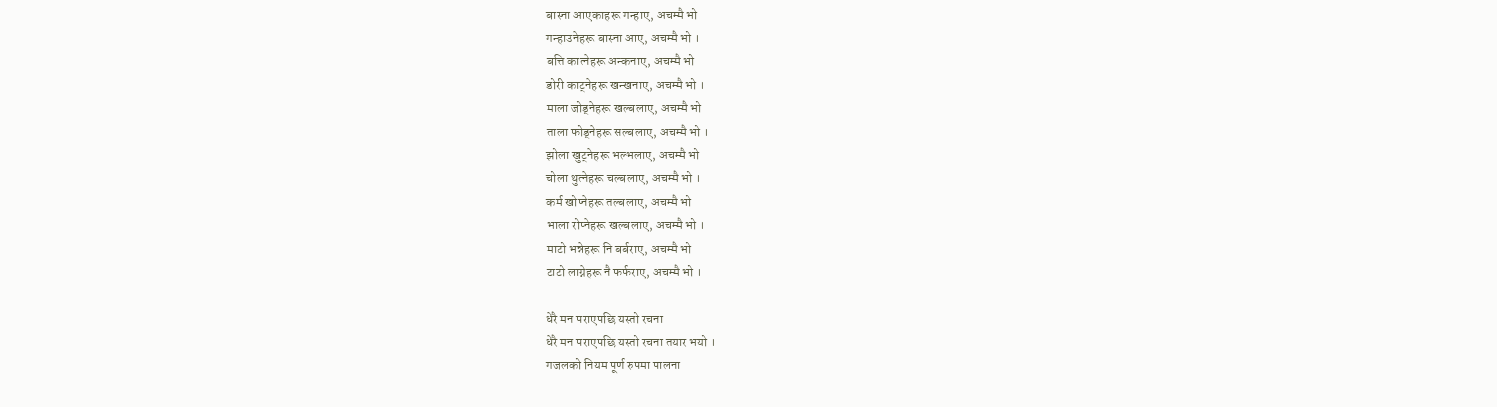बास्ना आएकाहरू गन्हाए, अचम्मै भो
गन्हाउनेहरू बास्ना आए, अचम्मै भो ।
बत्ति कात्नेहरू अन्कनाए, अचम्मै भो
डोरी काट्नेहरू खन्खनाए, अचम्मै भो ।
माला जोड्नेहरू खल्बलाए, अचम्मै भो
ताला फोड्नेहरू सल्बलाए, अचम्मै भो ।
झोला खुट्नेहरू भल्भलाए, अचम्मै भो
चोला थुत्नेहरू चल्बलाए, अचम्मै भो ।
कर्म खोप्नेहरू तल्बलाए, अचम्मै भो
भाला रोप्नेहरू खल्बलाए, अचम्मै भो ।
माटो भन्नेहरू नि बर्बराए, अचम्मै भो
टाटो लाग्नेहरू नै फर्फराए, अचम्मै भो ।

धेरै मन पराएपछि यस्तो रचना
धेरै मन पराएपछि यस्तो रचना तयार भयो ।
गजलको नियम पूर्ण रुपमा पालना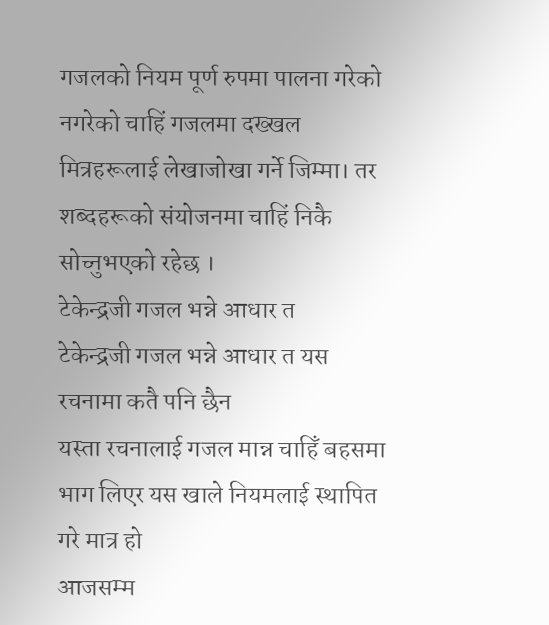गजलको नियम पूर्ण रुपमा पालना गरेको नगरेको चाहिं गजलमा दख्खल मित्रहरूलाई लेखाजोखा गर्ने जिम्मा। तर शब्दहरूको संयोजनमा चाहिं निकै सोच्नुभएको रहेछ ।
टेकेन्द्रजी गजल भन्ने आधार त
टेकेन्द्रजी गजल भन्ने आधार त यस रचनामा कतै पनि छैन
यस्ता रचनालाई गजल मान्न चाहिँ बहसमा भाग लिएर यस खाले नियमलाई स्थापित गरे मात्र हो
आजसम्म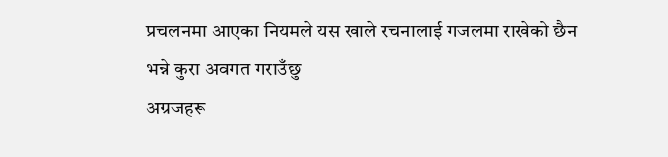प्रचलनमा आएका नियमले यस खाले रचनालाई गजलमा राखेको छैन
भन्ने कुरा अवगत गराउँछु
अग्रजहरू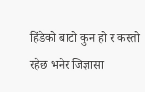हिंडेको बाटो कुन हो र कस्तो रहेछ भनेर जिज्ञासा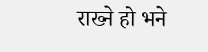राख्ने हो भने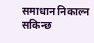समाधान निकाल्न सकिन्छ